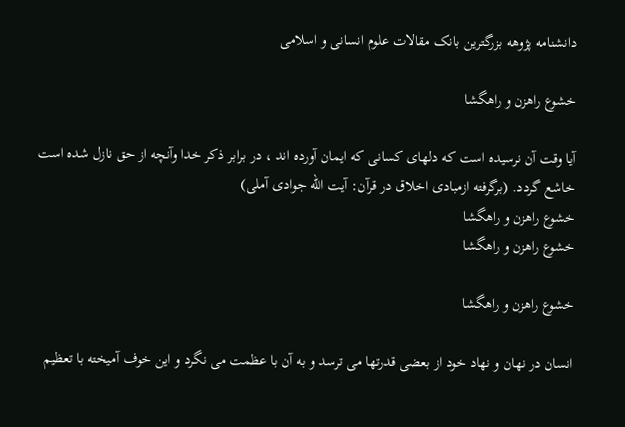دانشنامه پژوهه بزرگترین بانک مقالات علوم انسانی و اسلامی

خشوع راهزن و راهگشا

آیا وقت آن نرسیده است که دلهای کسانی که ایمان آورده اند ، در برابر ذکر خدا وآنچه از حق نازل شده است خاشع گردد. (برگرفته ازمبادی اخلاق در قرآن: آیت الله جوادی آملی)
خشوع راهزن و راهگشا
خشوع راهزن و راهگشا

خشوع راهزن و راهگشا

انسان در نهان و نهاد خود از بعضی قدرتها می ترسد و به آن با عظمت می نگرد و این خوف آمیخته با تعظیم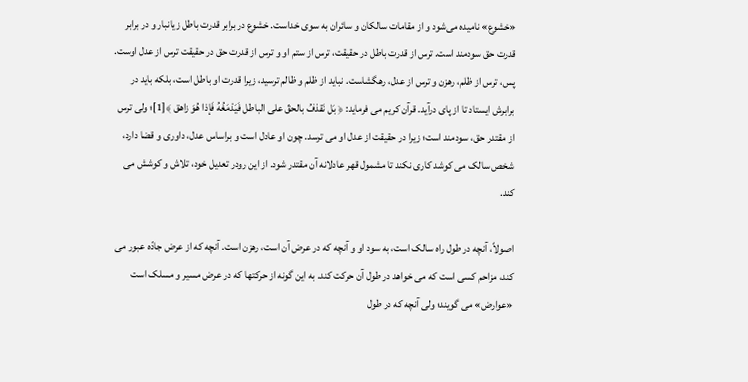«خشوع» نامیده می‌شود و از مقامات سالکان و سائران به سوی خداست. خشوع در برابر قدرت باطل زیانبار و در برابر قدرت حق سودمند است. ترس از قدرت باطل در حقیقت، ترس از ستم او و ترس از قدرت حق در حقیقت ترس از عدل اوست. پس، ترس از ظلم، رهزن و ترس از عدل، رهگشاست. نباید از ظلم و ظالم ترسید، زیرا قدرت او باطل است، بلکه باید در برابرش ایستاد تا از پای درآید. قرآن کریم می فرماید: ﴿ بَل نَقذفُ بالحقّ علی الباطل فَیَدْمَغُهُ فَإذا هُوَ زاهق ﴾[1]؛ ولی ترس از مقتدر حق، سودمند است؛ زیرا در حقیقت از عدل او می ترسد. چون او عادل است و براساس عدل، داوری و قضا دارد، شخص سالک می کوشد کاری نکند تا مشمول قهر عادلانه آن مقتدر شود. از این رودر تعدیل خود، تلاش و کوشش می کند.

اصولاً، آنچه در طول راه سالک است، به سود او و آنچه که در عرض آن است، رهزن است. آنچه که از عرض جادّه عبور می کند، مزاحم کسی است که می خواهد در طول آن حرکت کند. به این گونه از حرکتها که در عرض مسیر و مسلک است «عوارض» می گویند؛ ولی آنچه که در طول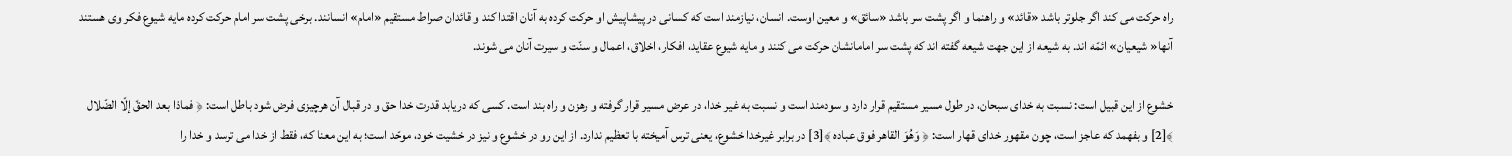راه حرکت می کند اگر جلوتر باشد «قائد» و راهنما و اگر پشت سر باشد «سائق» و معین اوست. انسان، نیازمند است که کسانی در پیشاپیش او حرکت کرده به آنان اقتدا کند و قائدان صراط مستقیم «امام» انسانند. برخی پشت سر امام حرکت کرده مایه شیوع فکر وی هستند آنها« شیعیان» ائمّه اند. به شیعه از این جهت شیعه گفته اند که پشت سر امامانشان حرکت می کنند و مایه شیوع عقاید، افکار، اخلاق، اعمال و سنّت و سیرت آنان می شوند.

خشوع از این قبیل است: نسبت به خدای سبحان، در طول مسیر مستقیم قرار دارد و سودمند است و نسبت به غیر خدا، در عرض مسیر قرار گرفته و رهزن و راه بند است. کسی که دریابد قدرت خدا حق و در قبال آن هرچیزی فرض شود باطل است: ﴿ فماذا بعد الحقّ إلّا الضّلال ﴾[2] و بفهمد که عاجز است، چون مقهور خدای قهار است: ﴿ وَهُوَ القاهر فوق عباده ﴾[3] در برابر غیرخدا خشوع، یعنی ترس آمیخته با تعظیم ندارد. از این رو در خشوع و نیز در خشیت خود، موحّد است؛ به این معنا که، فقط از خدا می ترسد و خدا را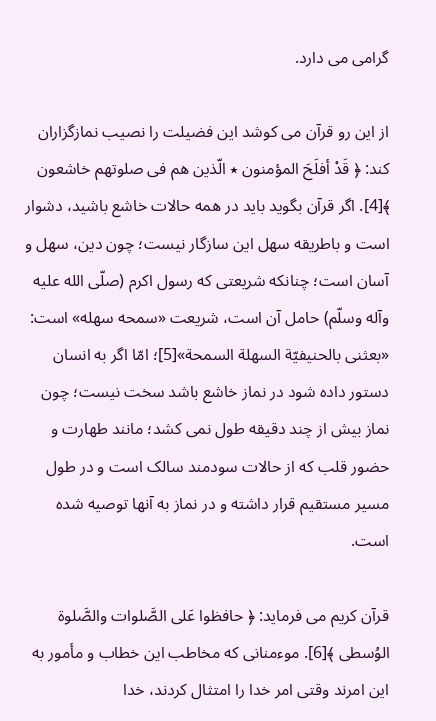گرامی می دارد.

از این رو قرآن می کوشد این فضیلت را نصیب نمازگزاران کند: ﴿ قَدْ أفلَحَ المؤمنون ٭ الّذین هم فی صلوتهم خاشعون ﴾[4]. اگر قرآن بگوید باید در همه حالات خاشع باشید، دشوار است و باطریقه سهل این سازگار نیست؛ چون دین، سهل و آسان است؛ چنانکه شریعتی که رسول اکرم ‌(صلّی الله علیه وآله وسلّم) حامل آن است، شریعت «سمحه سهله» است: «بعثنی بالحنیفیّة السهلة السمحة»[5]؛ امّا اگر به انسان دستور داده شود در نماز خاشع باشد سخت نیست؛ چون نماز بیش از چند دقیقه طول نمی کشد؛ مانند طهارت و حضور قلب که از حالات سودمند سالک است و در طول مسیر مستقیم قرار داشته و در نماز به آنها توصیه شده است.

قرآن کریم می فرماید: ﴿ حافظوا عَلی الصَّلوات والصَّلوة الوُسطی ﴾[6]. موءمنانی که مخاطب این خطاب و مأمور به این امرند وقتی امر خدا را امتثال کردند، خدا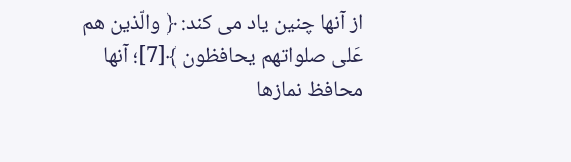از آنها چنین یاد می کند: ﴿ والّذین هم عَلی صلواتهم یحافظون ﴾[7]؛ آنها محافظ نمازها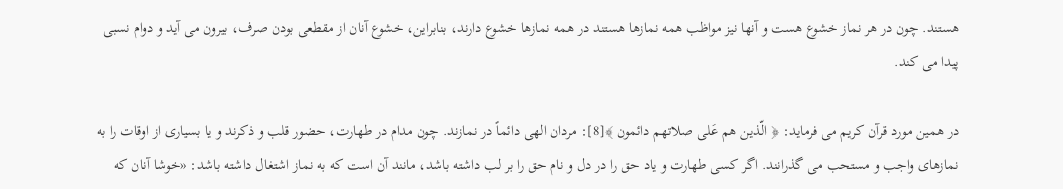هستند. چون در هر نماز خشوع هست و آنها نیز مواظب همه نمازها هستند در همه نمازها خشوع دارند، بنابراین، خشوع آنان از مقطعی بودن صرف، بیرون می آید و دوام نسبی پیدا می کند.

در همین مورد قرآن کریم می فرماید: ﴿ الّذین هم عَلی صلاتهم دائمون ﴾[8]: مردان الهی دائماً در نمازند. چون مدام در طهارت، حضور قلب و ذکرند و یا بسیاری از اوقات را به نمازهای واجب و مستحب می گذرانند. اگر کسی طهارت و یاد حق را در دل و نام حق را بر لب داشته باشد، مانند آن است که به نماز اشتغال داشته باشد: «خوشا آنان که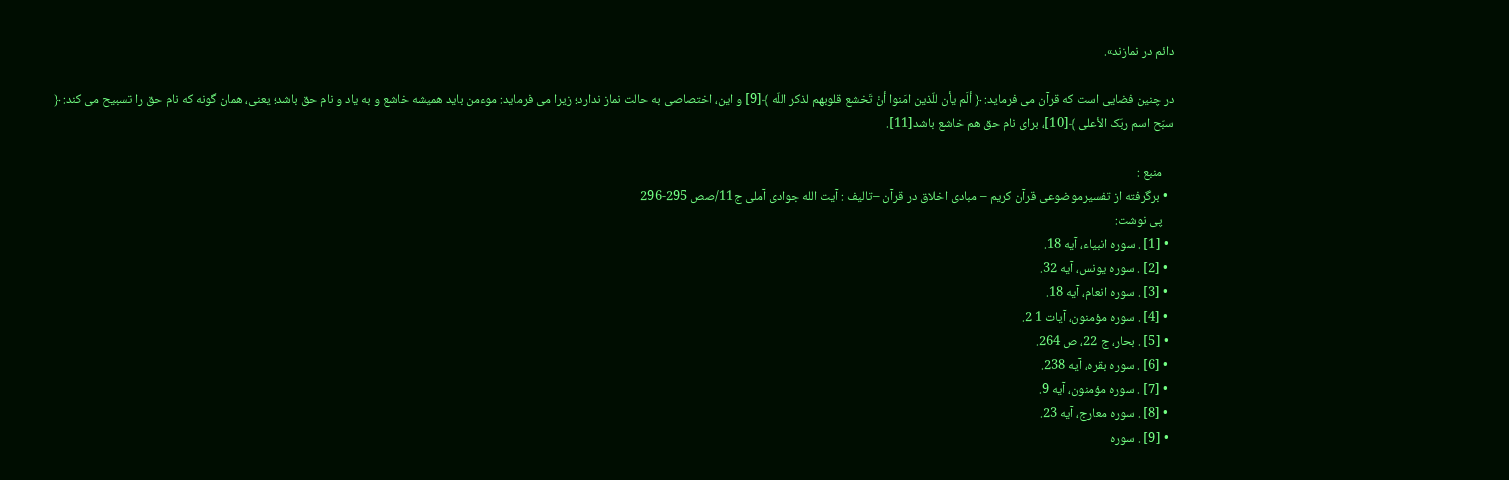دائم در نمازند».

در چنین فضایی است که قرآن می فرماید: ﴿ ألَم یأن للّذین امَنوا أنْ تَخشع قلوبهم لذکر اللّه ﴾[9] و این، اختصاصی به حالت نماز ندارد؛ زیرا می فرماید: موءمن باید همیشه خاشع و به یاد و نام حق باشد؛ یعنی، همان گونه که نام حق را تسبیح می کند: ﴿ سبّح اسم ربّک الأعلی ﴾[10]، برای نام حق هم خاشع باشد[11].

    منبع :
  • برگرفته از تفسیرموضوعی قرآن کریم – مبادی اخلاق در قرآن –تالیف : آیت الله جوادی آملی ج11/صص 295-296
    پی نوشت:
  • [1] . سوره انبیاء، آیه 18.
  • [2] . سوره یونس، آیه 32.
  • [3] . سوره انعام، آیه 18.
  • [4] . سوره مؤمنون، آیات 1 2.
  • [5] . بحار، ج 22، ص 264.
  • [6] . سوره بقره، آیه 238.
  • [7] . سوره مؤمنون، آیه 9.
  • [8] . سوره معارج، آیه 23.
  • [9] . سوره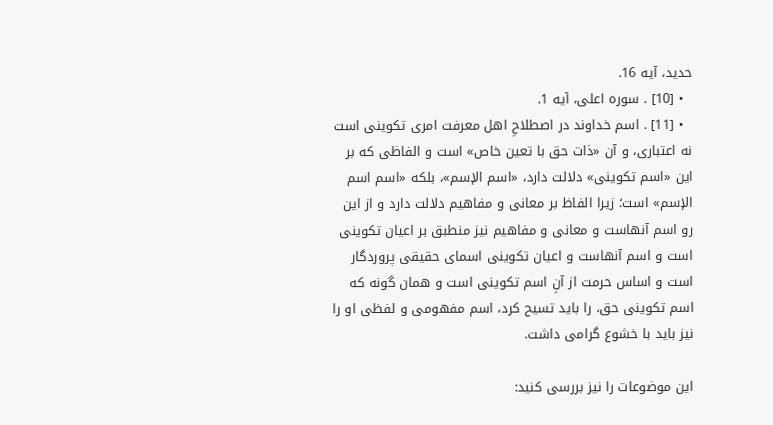حدید، آیه 16.
  • [10] . سوره اعلی، آیه 1.
  • [11] . اسم خداوند در اصطلاحِ اهل معرفت امری تکوینی است نه اعتباری، و آن «ذات حق با تعین خاص» است و الفاظی که بر این «اسم تکوینی» دلالت دارد، «اسم الإسم»، بلکه «اسم اسم الإسم» است؛ زیرا الفاظ بر معانی و مفاهیم دلالت دارد و از این رو اسم آنهاست و معانی و مفاهیم نیز منطبق بر اعیان تکوینی است و اسم آنهاست و اعیان تکوینی اسمای حقیقی پروردگار است و اساس حرمت از آنِ اسم تکوینی است و همان گونه که اسم تکوینی حق، را باید تسیح کرد، اسم مفهومی و لفظی او را نیز باید با خشوع گرامی داشت.

این موضوعات را نیز بررسی کنید: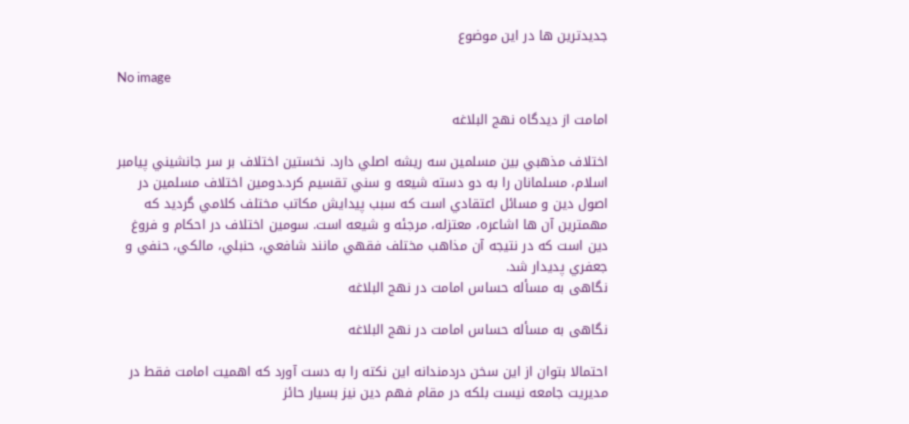جدیدترین ها در این موضوع

No image

امامت از ديدگاه نهج البلاغه

اختلاف مذهبي بين مسلمين سه ريشه اصلي دارد. نخستين اختلاف بر سر جانشيني پيامبر اسلام، مسلمانان را به دو دسته شيعه و سني تقسيم کرد.دومين اختلاف مسلمين در اصول دين و مسائل اعتقادي است که سبب پيدايش مکاتب مختلف کلامي گرديد که مهمترين آن ها اشاعره، معتزله، مرجئه و شيعه است. سومين اختلاف در احکام و فروغ دين است که در نتيجه آن مذاهب مختلف فقهي مانند شافعي، حنبلي، مالکي، حنفي و جعفري پديدار شد.
نگاهی به مسأله حساس امامت در نهج البلاغه

نگاهی به مسأله حساس امامت در نهج البلاغه

احتمالا بتوان از این سخن دردمندانه این نکته را به دست آورد که اهمیت امامت فقط در مدیریت جامعه نیست بلکه در مقام فهم دین نیز بسیار حائز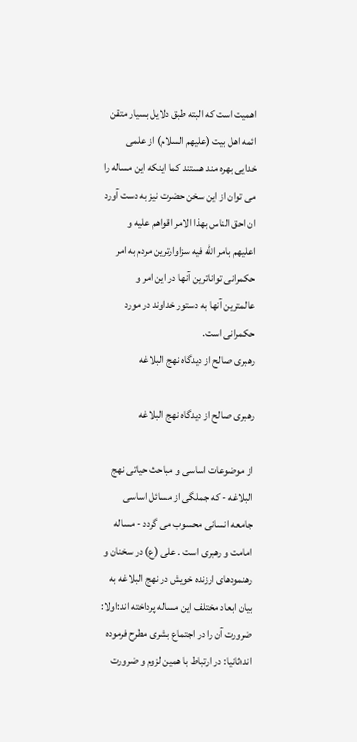اهمیت است که البته طبق دلایل بسیار متقن ائمه اهل بیت (علیهم السلام) از علمی خدایی بهره مند هستند کما اینکه این مساله را می توان از این سخن حضرت نیز به دست آورد ان احق الناس بهذا الامر اقواهم علیه و اعلیهم بامر الله فیه سزاوارترین مردم به امر حکمرانی تواناترین آنها در این امر و عالمترین آنها به دستور خداوند در مورد حکمرانی است.
رهبرى صالح از ديدگاه نهج البلاغه

رهبرى صالح از ديدگاه نهج البلاغه

از موضوعات اساسى و مباحث حياتى نهج البلاغه - كه جملگى از مسائل اساسى جامعه انسانى محسوب مى گردد - مساله امامت و رهبرى است . على (ع) در سخنان و رهنمودهاى ارزنده خويش در نهج البلاغه به بيان ابعاد مختلف اين مساله پرداخته اند:اولا: ضرورت آن را در اجتماع بشرى مطرح فرموده اند؛ثانيا: در ارتباط با همين لزوم و ضرورت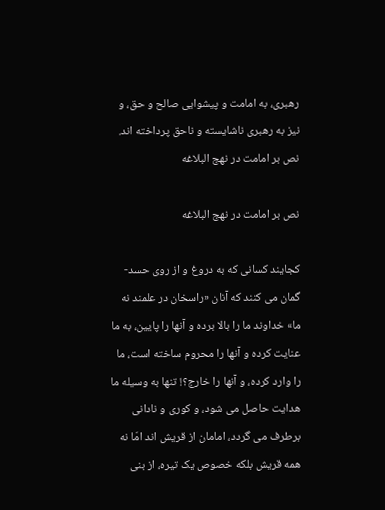رهبرى، به امامت و پيشوايى صالح و حق، و نيز به رهبرى ناشايسته و ناحق پرداخته اند.
نص بر امامت در نهج البلاغه

نص بر امامت در نهج البلاغه

کجایند کسانى که به دروغ و از روى حسد- گمان مى کنند که آنان «راسخان در علمند نه ما» خداوند ما را بالا برده و آنها را پایین، به ما عنایت کرده و آنها را محروم ساخته است، ما را وارد کرده، و آنها را خارج؟! تنها به وسیله ما هدایت حاصل مى شود، و کورى و نادانى برطرف مى گردد، امامان از قریش اند امّا نه همه قریش بلکه خصوص یک تیره، از بنى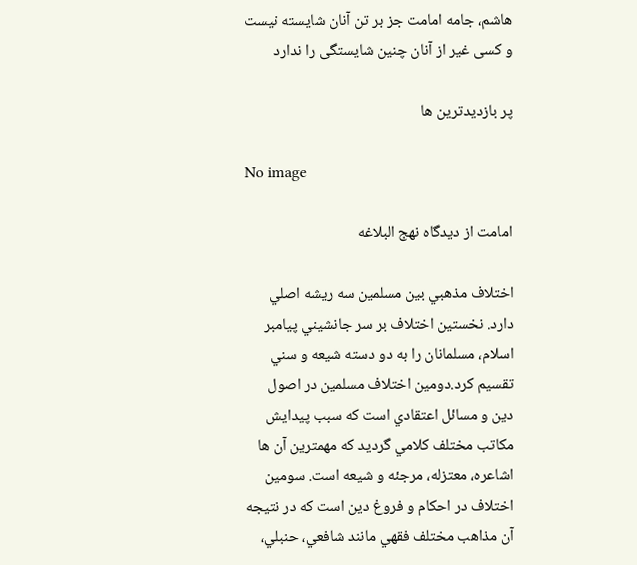هاشم، جامه امامت جز بر تن آنان شایسته نیست و کسى غیر از آنان چنین شایستگى را ندارد

پر بازدیدترین ها

No image

امامت از ديدگاه نهج البلاغه

اختلاف مذهبي بين مسلمين سه ريشه اصلي دارد. نخستين اختلاف بر سر جانشيني پيامبر اسلام، مسلمانان را به دو دسته شيعه و سني تقسيم کرد.دومين اختلاف مسلمين در اصول دين و مسائل اعتقادي است که سبب پيدايش مکاتب مختلف کلامي گرديد که مهمترين آن ها اشاعره، معتزله، مرجئه و شيعه است. سومين اختلاف در احکام و فروغ دين است که در نتيجه آن مذاهب مختلف فقهي مانند شافعي، حنبلي،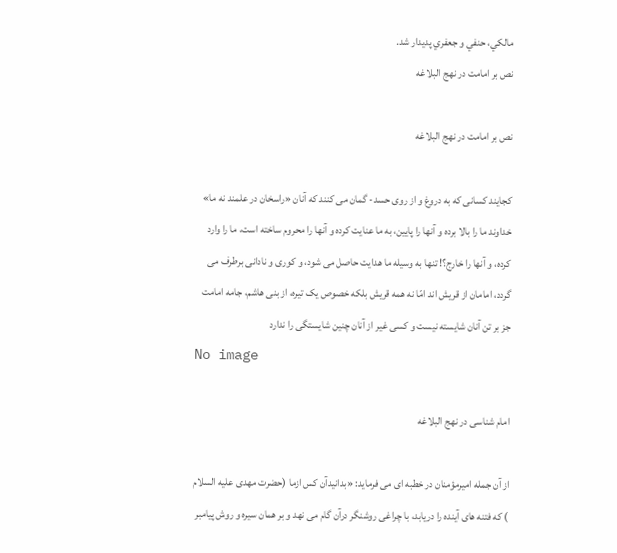مالکي، حنفي و جعفري پديدار شد.
نص بر امامت در نهج البلاغه

نص بر امامت در نهج البلاغه

کجایند کسانى که به دروغ و از روى حسد- گمان مى کنند که آنان «راسخان در علمند نه ما» خداوند ما را بالا برده و آنها را پایین، به ما عنایت کرده و آنها را محروم ساخته است، ما را وارد کرده، و آنها را خارج؟! تنها به وسیله ما هدایت حاصل مى شود، و کورى و نادانى برطرف مى گردد، امامان از قریش اند امّا نه همه قریش بلکه خصوص یک تیره، از بنى هاشم، جامه امامت جز بر تن آنان شایسته نیست و کسى غیر از آنان چنین شایستگى را ندارد
No image

امام شناسی در نهج البلاغه

از آن جمله امیرمؤمنان در خطبه ای می فرماید: «بدانیدآن کس ازما (حضرت مهدی علیه السلام ) که فتنه های آینده را دریابد، با چراغی روشنگر درآن گام می نهد و بر همان سیره و روش پیامبر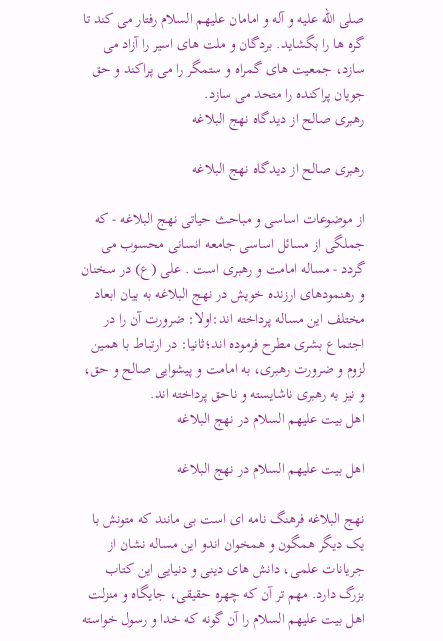صلی الله علیه و آله و امامان علیهم السلام رفتار می کند تا گره ها را بگشاید. بردگان و ملت های اسیر را آزاد می سازد، جمعیت های گمراه و ستمگر را می پراکند و حق جویان پراکنده را متحد می سازد.
رهبرى صالح از ديدگاه نهج البلاغه

رهبرى صالح از ديدگاه نهج البلاغه

از موضوعات اساسى و مباحث حياتى نهج البلاغه - كه جملگى از مسائل اساسى جامعه انسانى محسوب مى گردد - مساله امامت و رهبرى است . على (ع) در سخنان و رهنمودهاى ارزنده خويش در نهج البلاغه به بيان ابعاد مختلف اين مساله پرداخته اند:اولا: ضرورت آن را در اجتماع بشرى مطرح فرموده اند؛ثانيا: در ارتباط با همين لزوم و ضرورت رهبرى، به امامت و پيشوايى صالح و حق، و نيز به رهبرى ناشايسته و ناحق پرداخته اند.
اهل بیت علیهم السلام در نهج البلاغه

اهل بیت علیهم السلام در نهج البلاغه

نهج البلاغه فرهنگ نامه ای است بی مانند که متونش با یک دیگر همگون و همخوان اندو این مساله نشان از جریانات علمی، دانش های دینی و دنیایی این کتاب بزرگ دارد. مهم تر آن که چهره حقیقی، جایگاه و منزلت اهل بیت علیهم السلام را آن گونه که خدا و رسول خواسته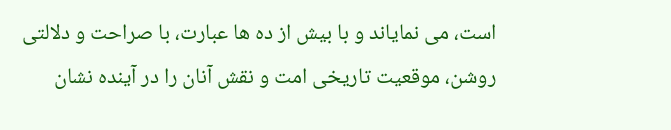است، می نمایاند و با بیش از ده ها عبارت، با صراحت و دلالتی روشن، موقعیت تاریخی امت و نقش آنان را در آینده نشان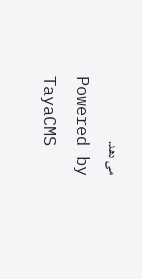می دهد.
Powered by TayaCMS